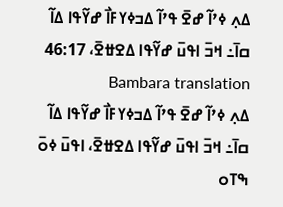ߡߍ߲ ߦߴߊ߬ ߝߐ߫ ߟߴߊ߬ ߡߏߦߌߓߊ߯ ߝߌ߬ߟߊ ߡߊ߬ ߛߊ߫߸ ߞߏ߫ ߊߟߎ߫ ߝߌ߬ߟߊ ߡߐߚߐ߫، 46:17 Bambara translation
ߡߍ߲ ߦߴߊ߬ ߝߐ߫ ߟߴߊ߬ ߡߏߦߌߓߊ߯ ߝߌ߬ߟߊ ߡߊ߬ ߛߊ߫߸ ߞߏ߫ ߊߟߎ߫ ߝߌ߬ߟߊ ߡߐߚߐ߫، ߊߟߎ߫ ߦߋ߫ ߒߠߋ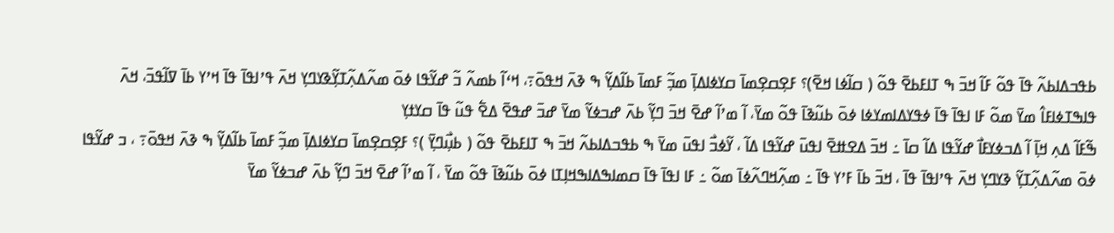ߕߟߏߡߊߕߍ߬ ߟߊ߫ ߟߋ߬ ߓߊ߬ ߞߏ߫ ߒ ߠߊߓߕߐ߫ ߟߋ߬ ( ߛߊ߬ߦߊ ߞߐ߫)؟ ߓߐ߲ߛߐ߲ߘߊ߫ ߛߌߦߊߡߊ߲߫ ߘߏ߲߬ ߓߘߊ߫ ߕߊ߬ߡߌ߲߬ ߒ ߢߍ߫ ߞߟߋ߫߹، ߞߵߊ߬ ߕߘߍ߬ ߏ߬ ߝߌ߬ߟߊ ߦߋ߫ ߘߍ߬ߡߍ߲߬ߠߌ߲߬ߢߌߣߌ߲ ߞߍ߫ ߟߴߊߟߊ߫ ߟߊ߫ ߞߴߌ ߕߊ߫ ߜߊ߬ߟߏ߫، ߞߍ߫ ߟߊߒߠߦߊߓߊ߮ ߘߌ߫ ߘߋ߬ ߓߊ ߊߟߊ߫ ߟߊ߫ ߦߟߌߡߊߘߌߦߊ ߦߋ߫ ߕߎ߬ߢߊ߫ ߟߋ߬ ߘߌ߫، ߊ߬ ߘߴߊ߬ ߝߐ߫ ߞߏ߫ ߣߌ߲߬ ߕߍ߫ ߝߏߦߌ߬ ߘߌ߫ ߝߏ߫ ߝߟߐ߫ ߡߐ߱ ߟߎ߬ ߟߊ߫ ߛߌߙߌ߲
ߒ߬ߓߊ߬ ߡߍ߲ ߞߊ߲߫ ߊ߬ ߡߏߦߌߓߊ߯ ߝߌ߬ߟߊ ߡߊ߬ ߛߊ߫ ߸ ߞߏ߫ ߡߐߚߐ߫ ߊߟߎ߫ ߝߌ߬ߟߊ ߡߊ߬ ، ߌ߬ߦߏ߯ ߊߟߎ߫ ߘߌ߫ ߒ ߕߟߏߡߊߕߍ߬ ߞߏ߫ ߒ ߠߊߓߕߐ߫ ߟߋ߬ ( ߕߎ߲߯ߣߌ߲߫ )؟ ߓߐ߲ߛߐ߲ߘߊ߫ ߛߌߦߊߡߊ߲߫ ߘߏ߲߬ ߓߘߊ߫ ߕߊ߬ߡߌ߲߬ ߒ ߢߍ߫ ߞߟߋ߫߹ ، ߏ ߝߌ߬ߟߊ ߦߋ߫ ߘߍ߬ߡߍ߲߬ߠߌ߲߬ ߢߌߣߌ߲ ߞߍ߫ ߟߴߊߟߊ߫ ߟߊ߫ ، ߞߏ߫ ߕߊ߫ ߓߴߌ ߟߊ߫ ߸ ߘߍ߲߬ߞߣߍ߬ߦߊ߫ ߘߋ߬ ߸ ߓߊ ߊߟߊ߫ ߟߊ߫ ߛߘߊߒߡߊߒߞߊ߲ߠߊ ߦߋ߫ ߕߎ߬ߢߊ߫ ߟߋ߬ ߘߌ߫ ، ߊ߬ ߘߴߊ߬ ߝߐ߫ ߞߏ߫ ߣߌ߲߬ ߕߍ߫ ߝߏߦߌ߬ ߘߌ߫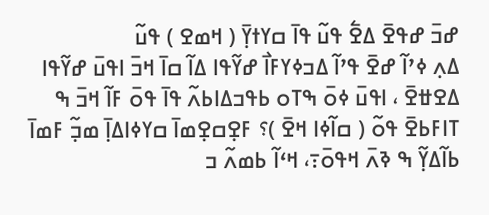ߝߏ߫ ߝߟߐ߫ ߡߐ߱ ߟߎ߬ ߟߊ߫ ߛߌߙߌ߲߫ ( ߞߘߐ ) ߟߎ߬
ߡߍ߲ ߦߴߊ߬ ߝߐ߫ ߟߴߊ߬ ߡߏߦߌߓߊ߯ ߝߌ߬ߟߊ ߡߊ߬ ߛߊ߫ ߞߏ߫ ߊߟߎ߫ ߝߌ߬ߟߊ ߡߐߚߐ߫ ، ߊߟߎ߫ ߦߋ߫ ߒߠߋ ߕߟߏߡߊߕߍ߬ ߟߊ߫ ߟߋ߫ ߓߊ߬ ߞߏ߫ ߒ ߠߊߓߕߐ߫ ߟߋ߬ ( ߛߊ߬ߦߊ ߞߐ߫ )؟ ߓߐ߲ߛߐ߲ߘߊ߫ ߛߌߦߊߡߊ߲߫ ߘߏ߲߬ ߓߘߊ߫ ߕߊ߬ߡߌ߲߬ ߒ ߢߍ߫ ߞߟߋ߫߹، ߞߵߊ߬ ߕߘߍ߬ ߏ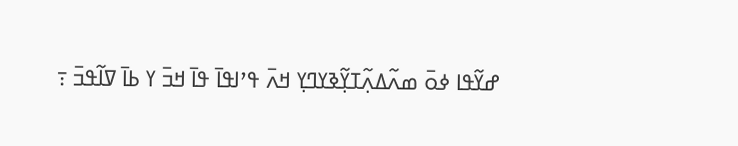ߝߌ߬ߟߊ ߦߋ߫ ߘߍ߬ߡߍ߲߬ߠߌ߲߬ߢߌߣߌ߲ ߞߍ߫ ߟߴߊߟߊ߫ ߟߊ߫ ߞߏ߫ ߌ ߕߊ߫ ߜߊ߬ߟߏ߫ ߹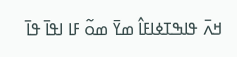ߞߍ߫ ߟߊߒߠߦߊߓߊ߮ ߘߌ߫ ߘߋ߬ ߓߊ ߊߟߊ߫ ߟߊ߫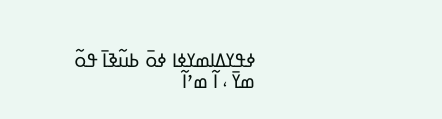ߦߟߌߡߊߘߌߦߊ ߦߋ߫ ߕߎ߬ߢߊ߫ ߟߋ߬ ߘߌ߫ ، ߊ߬ ߘߴߊ߬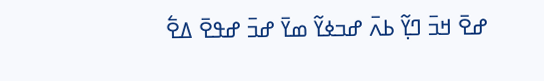ߝߐ߫ ߞߏ߫ ߣߌ߲߬ ߕߍ߫ ߝߏߦߌ߬ ߘߌ߫ ߝߏ߫ ߝߟߐ߫ ߡߐ߱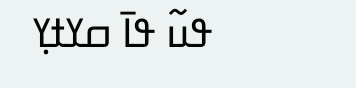ߟߎ߬ ߟߊ߫ ߛߌߙߌ߲